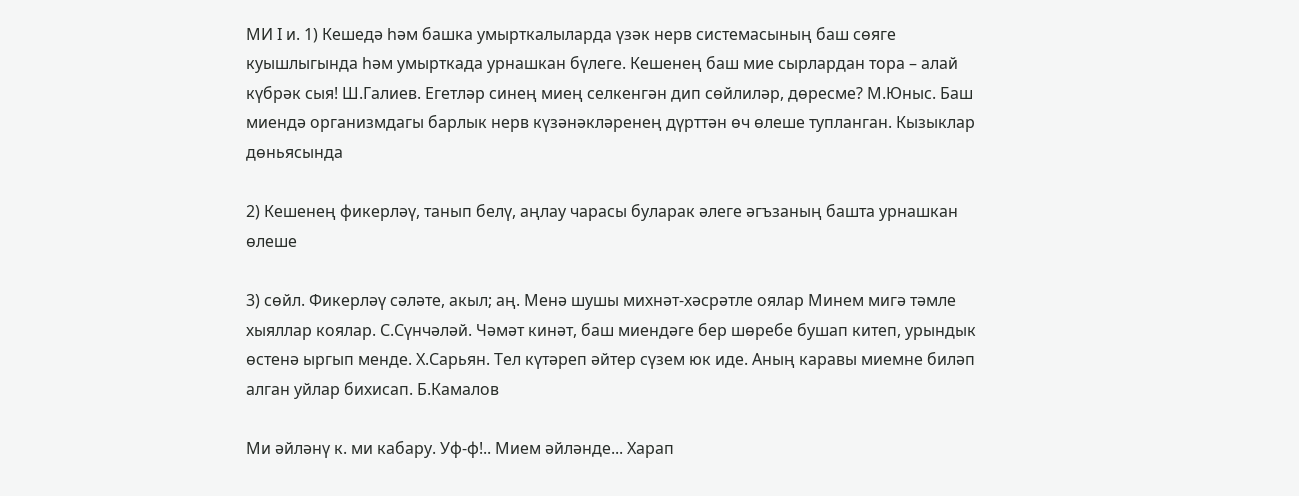МИ I и. 1) Кешедә һәм башка умырткалыларда үзәк нерв системасының баш сөяге куышлыгында һәм умырткада урнашкан бүлеге. Кешенең баш мие сырлардан тора – алай күбрәк сыя! Ш.Галиев. Егетләр синең миең селкенгән дип сөйлиләр, дөресме? М.Юныс. Баш миендә организмдагы барлык нерв күзәнәкләренең дүрттән өч өлеше тупланган. Кызыклар дөньясында

2) Кешенең фикерләү, танып белү, аңлау чарасы буларак әлеге әгъзаның башта урнашкан өлеше

3) сөйл. Фикерләү сәләте, акыл; аң. Менә шушы михнәт-хәсрәтле оялар Минем мигә тәмле хыяллар коялар. С.Сүнчәләй. Чәмәт кинәт, баш миендәге бер шөребе бушап китеп, урындык өстенә ыргып менде. Х.Сарьян. Тел күтәреп әйтер сүзем юк иде. Аның каравы миемне биләп алган уйлар бихисап. Б.Камалов

Ми әйләнү к. ми кабару. Уф-ф!.. Мием әйләнде... Харап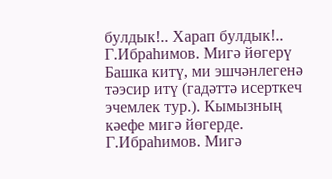булдык!.. Харап булдык!.. Г.Ибраһимов. Мигә йөгерү Башка китү, ми эшчәнлегенә тәэсир итү (гадәттә исерткеч эчемлек тур.). Кымызның кәефе мигә йөгерде. Г.Ибраһимов. Мигә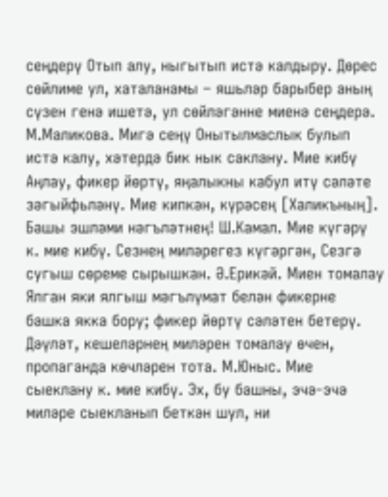сеңдерү Отып алу, ныгытып истә калдыру. Дөрес сөйлиме ул, хаталанамы – яшьләр барыбер аның сүзен генә ишетә, ул сөйләгәнне миенә сеңдерә. М.Маликова. Мигә сеңү Онытылмаслык булып истә калу, хәтердә бик нык саклану. Мие кибү Аңлау, фикер йөртү, яңалыкны кабул итү сәләте зәгыйфьләнү. Мие кипкән, күрәсең [Халикъның]. Башы эшләми нәгъләтнең! Ш.Камал. Мие күгәрү к. мие кибү. Сезнең миләрегез күгәргән, Сезгә сугыш сөреме сырышкан. Ә.Ерикәй. Миен томалау Ялган яки ялгыш мәгълүмат белән фикерне башка якка бору; фикер йөртү сәләтен бетерү. Дәүләт, кешеләрнең миләрен томалау өчен, пропаганда көчләрен тота. М.Юныс. Мие сыеклану к. мие кибү. Эх, бу башны, эчә-эчә миләре сыекланып беткән шул, ни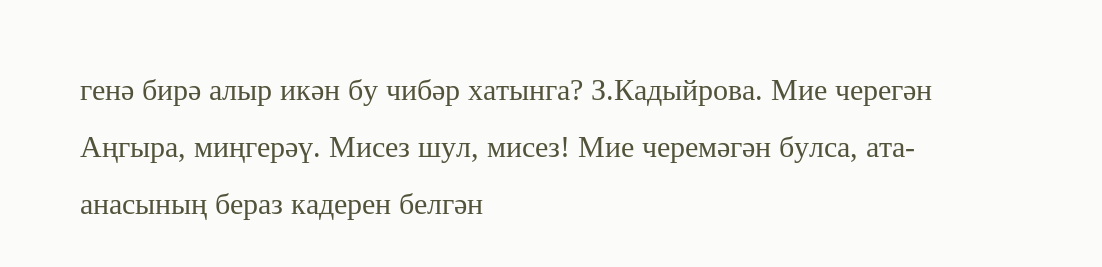генә бирә алыр икән бу чибәр хатынга? З.Кадыйрова. Мие черегән Аңгыра, миңгерәү. Мисез шул, мисез! Мие черемәгән булса, ата-анасының бераз кадерен белгән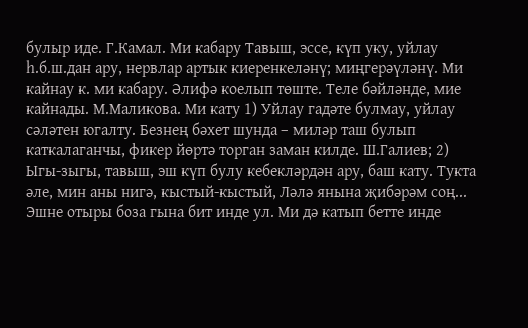булыр иде. Г.Камал. Ми кабару Тавыш, эссе, күп уку, уйлау һ.б.ш.дан ару, нервлар артык киеренкеләнү; миңгерәүләнү. Ми кайнау к. ми кабару. Әлифә коелып төште. Теле бәйләнде, мие кайнады. М.Маликова. Ми кату 1) Уйлау гадәте булмау, уйлау сәләтен югалту. Безнең бәхет шунда – миләр таш булып каткалаганчы, фикер йөртә торган заман килде. Ш.Галиев; 2) Ыгы-зыгы, тавыш, эш күп булу кебекләрдән ару, баш кату. Тукта әле, мин аны нигә, кыстый-кыстый, Ләлә янына җибәрәм соң... Эшне отыры боза гына бит инде ул. Ми дә катып бетте инде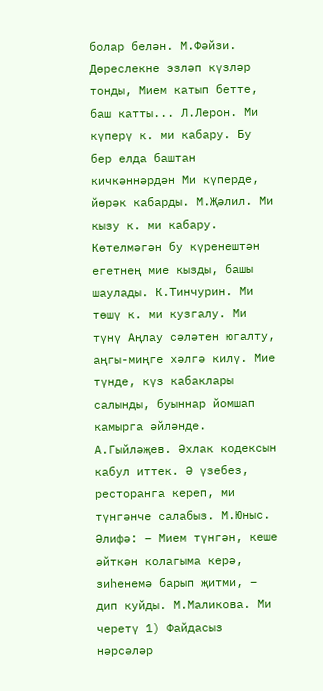болар белән. М.Фәйзи. Дөреслекне эзләп күзләр тонды, Мием катып бетте, баш катты... Л.Лерон. Ми күперү к. ми кабару. Бу бер елда баштан кичкәннәрдән Ми күперде, йөрәк кабарды. М.Җәлил. Ми кызу к. ми кабару. Көтелмәгән бу күренештән егетнең мие кызды, башы шаулады. К.Тинчурин. Ми төшү к. ми кузгалу. Ми түнү Аңлау сәләтен югалту, аңгы-миңге хәлгә килү. Мие түнде, күз кабаклары салынды, буыннар йомшап камырга әйләнде. А.Гыйләҗев. Әхлак кодексын кабул иттек. Ә үзебез, ресторанга кереп, ми түнгәнче салабыз. М.Юныс. Әлифә: – Мием түнгән, кеше әйткән колагыма керә, зиһенемә барып җитми, – дип куйды. М.Маликова. Ми черетү 1) Файдасыз нәрсәләр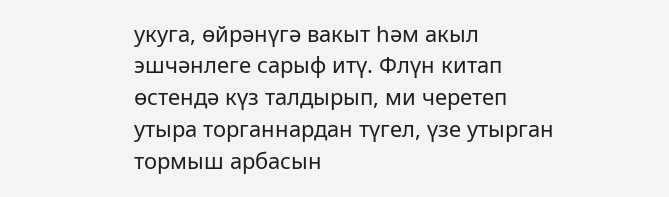укуга, өйрәнүгә вакыт һәм акыл эшчәнлеге сарыф итү. Флүн китап өстендә күз талдырып, ми черетеп утыра торганнардан түгел, үзе утырган тормыш арбасын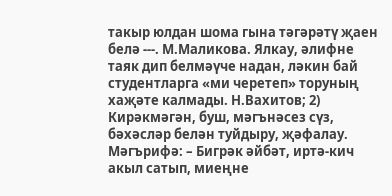такыр юлдан шома гына тәгәрәтү җаен белә ---. М.Маликова. Ялкау, әлифне таяк дип белмәүче надан, ләкин бай студентларга «ми черетеп» торуның хаҗәте калмады. Н.Вахитов; 2) Кирәкмәгән, буш, мәгънәсез сүз, бәхәсләр белән туйдыру, җәфалау. Мәгърифә: – Бигрәк әйбәт, иртә-кич акыл сатып, миеңне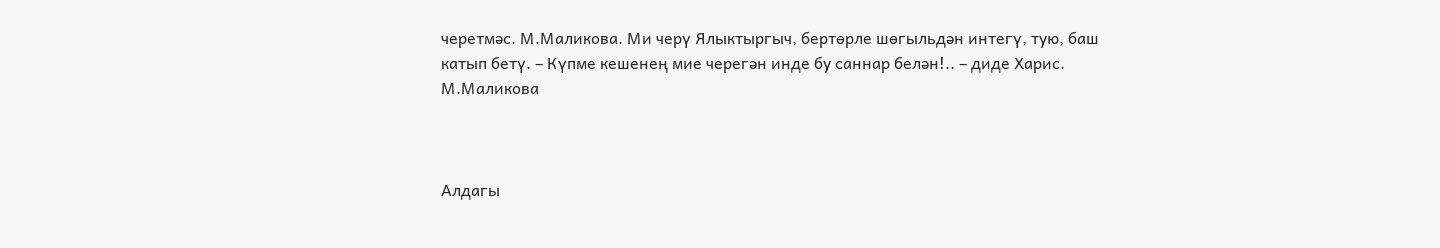черетмәс. М.Маликова. Ми черү Ялыктыргыч, бертөрле шөгыльдән интегү, тую, баш катып бетү. – Күпме кешенең мие черегән инде бу саннар белән!.. – диде Харис. М.Маликова



Алдагы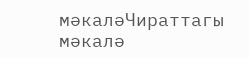мәкаләЧираттагы мәкалә